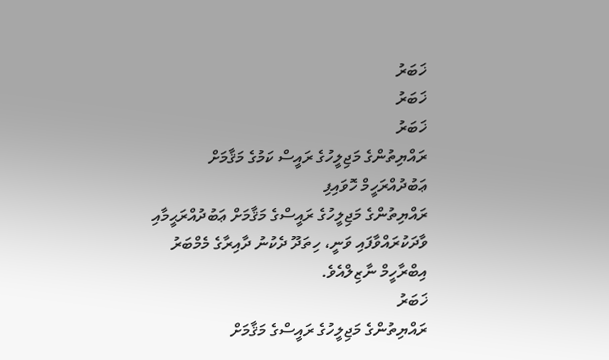ޚަބަރު
ޚަބަރު
ޚަބަރު
ރައްޔިތުންގެ މަޖިލީހުގެ ރައީސް ކަމުގެ މަޤާމަށް ޢަބުދުއްރަހީމް ހޮވައިފި
ރައްޔިތުންގެ މަޖިލީހުގެ ރައީސްގެ މަޤާމަށް ޢަބުދުއްރަޙީމާއި ވާދަކުރައްވާފައި ވަނީ، ހިތަދޫ ދެކުނު ދާއިރާގެ މެމްބަރު އިބްރާހީމް ނާޒިލްއެވެ.
ޚަބަރު
ރައްޔިތުންގެ މަޖިލީހުގެ ރައީސްގެ މަޤާމަށް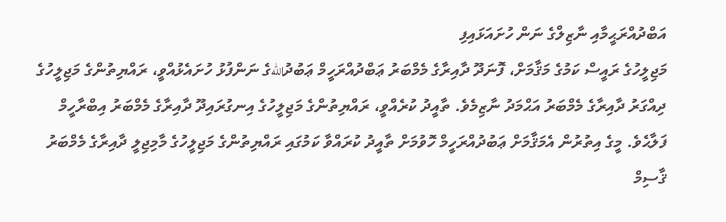އަބްދުއްރަޙީމާއި ނާޒިލްގެ ނަން ހުށައަޅައިފި
މަޖިލީހުގެ ރައީސް ކަމުގެ މަޤާމަށް، ފޮނަދޫ ދާއިރާގެ މެމްބަރު ޢަބްދުއްރަހީމް ޢަބުދުاللهގެ ނަންފުޅު ހުށައެޅުއްވީ، ރައްޔިތުންގެ މަޖިލީހުގެ ދިއްގަރު ދާއިރާގެ މެމްބަރު އަޙްމަދު ނާޒިމެވެ. ތާއީދު ކުރެއްވީ، ރައްޔިތުންގެ މަޖިލީހުގެ އިނގުރައިދޫ ދާއިރާގެ މެމްބަރު އިބްރާހީމް ފަލާޙެވެ. މީގެ އިތުރުން އެމަޤާމަށް ޢަބުދުއްރަހީމް ހޮވުމަށް ތާއީދު ކުރައްވާ ކަމުގައި ރައްޔިތުންގެ މަޖިލީހުގެ މާމިޖިލީ ދާއިރާގެ މެމްބަރު ޤާސިމް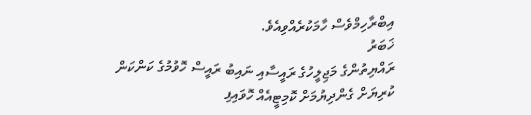އިބްރާހިމްވެސް ހާމަކުރެއްވިއެވެ.
ޚަބަރު
ރައްޔިތުންގެ މަޖިލީހުގެ ރައީސާއި ނައިބު ރައީސް ހޮވުމުގެ ކަންކަން ކުރިޔަށް ގެންދިޔުމަށް ކޮމިޓީއެއް ހޮވައިފި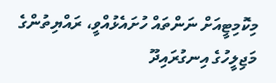މިކޮމިޓީއަށް ނަންތައް ހުށައެޅުއްވީ، ރައްޔިތުންގެ މަޖިލީހުގެ އިނގުރައިދޫ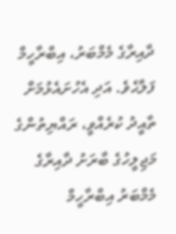ދާއިރާގެ މެމްބަރު، އިބްރާހީމް ފަލާޙެވެ. އަދި އެހުށައެޅުމަށް ތާއީދު ކުރެއްވީ، ރައްޔިތުންގެ މަޖިލީހުގެ ބާރަށު ދާއިރާގެ މެމްބަރު އިބްރާހީމް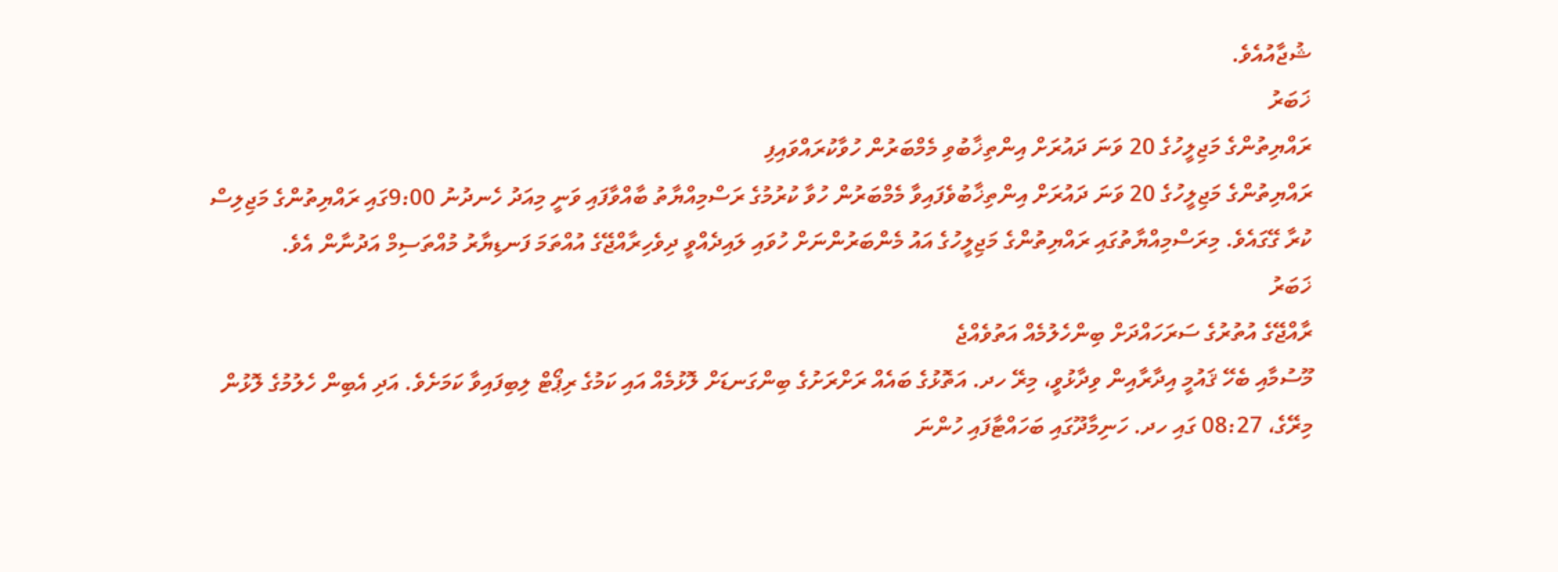ޝުޖާއުއެވެ.
ޚަބަރު
ރައްޔިތުންގެ މަޖިލީހުގެ 20 ވަނަ ދައުރަށް އިންތިޚާބުވި މެމްބަރުން ހުވާކުރައްވައިފި
ރައްޔިތުންގެ މަޖިލީހުގެ 20 ވަނަ ދައުރަށް އިންތިޚާބުވެފައިވާ މެމްބަރުން ހުވާ ކުރުމުގެ ރަސްމިއްޔާތު ބާއްވާފައި ވަނީ މިއަދު ހެނދުނު 9:00ގައި ރައްޔިތުންގެ މަޖިލިސް ކުރާ ގޭގައެވެ. މިރަސްމިއްޔާތުގައި ރައްޔިތުންގެ މަޖިލީހުގެ އައު މެންބަރުންނަށް ހުވައި ލައިދެއްވީ ދިވެހިރާއްޖޭގެ އުއްތަމަ ފަނޑިޔާރު މުއްތަސިމް އަދުނާން އެވެ.
ޚަބަރު
ރާއްޖޭގެ އުތުރުގެ ސަރަހައްދަށް ބިންހެލުމެއް އަތުވެއްޖެ
މޫސުމާއި ބެހޭ ޤައުމީ އިދާރާއިން ވިދާޅުވީ، މިރޭ ހދ. އަތޮޅުގެ ބައެއް ރަށްރަށުގެ ބިންގަނޑަށް ލޮޅުމެއް އައި ކަމުގެ ރިޕޯޓް ލިބިފައިވާ ކަމަށެވެ. އަދި އެބިން ހެލުމުގެ ލޮޅުން މިރޭގެ، 08:27 ގައި ހދ. ހަނިމާދޫގައި ބަހައްޓާފައި ހުންނަ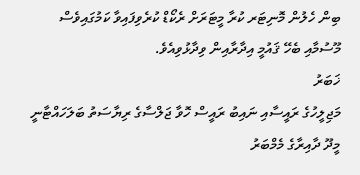ބިން ހެލުން މޮނިޓަރ ކުރާ މީޓަރަށް ރެކޯޑް ކުރެވިފައިވާ ކަމުގައިވެސް މޫސުމާއި ބެހޭ ޤައުމީ އިދާރާއިން ވިދާޅުވިއެވެ.
ޚަބަރު
މަޖިލީހުގެ ރައީސާއި ނައިބު ރައީސް ހޮވާ ޖަލްސާގެ ރިޔާސަތު ބަލަހައްޓާނީ މީދޫ ދާއިރާގެ މެމްބަރު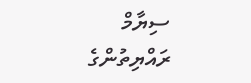ސިޔާމް
ރައްޔިތުންގެ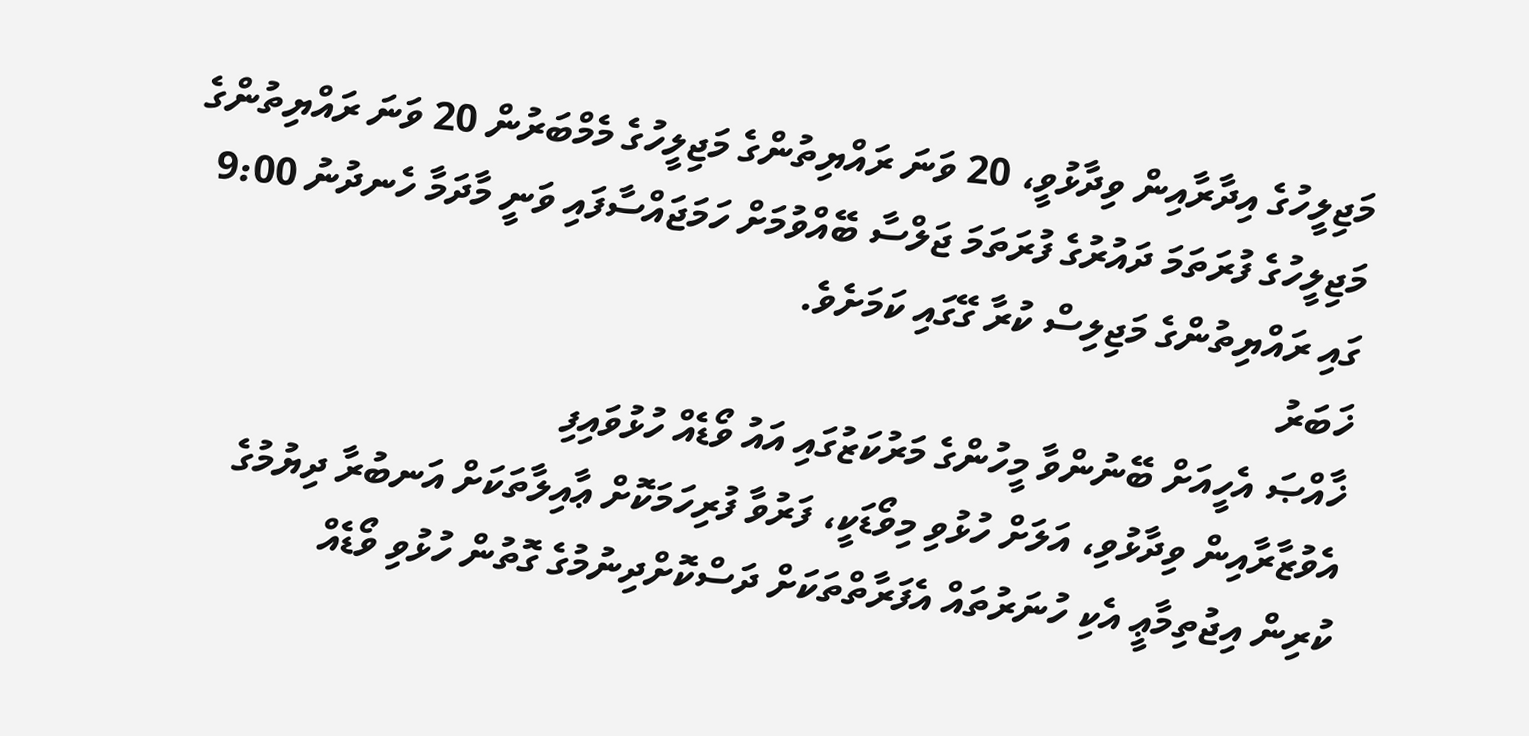މަޖިލީހުގެ އިދާރާއިން ވިދާޅުވީ، 20 ވަނަ ރައްޔިތުންގެ މަޖިލީހުގެ މެމްބަރުން 20 ވަނަ ރައްޔިތުންގެ މަޖިލީހުގެ ފުރަތަމަ ދައުރުގެ ފުރަތަމަ ޖަލްސާ ބޭއްވުމަށް ހަމަޖައްސާފައި ވަނީ މާދަމާ ހެނދުނު 9:00 ގައި ރައްޔިތުންގެ މަޖިލިސް ކުރާ ގޭގައި ކަމަށެވެ.
ޚަބަރު
ޚާއްޞަ އެހީއަށް ބޭނުންވާ މީހުންގެ މަރުކަޒުގައި އައު ވޯޑެއް ހުޅުވައިފި
އެވުޒާރާއިން ވިދާޅުވި، އަލަށް ހުޅުވި މިވޯޑަކީ، ފަރުވާ ފުރިހަމަކޮށް ޢާއިލާތަކަށް އަނބުރާ ދިޔުމުގެ ކުރިން އިޖުތިމާޢީ އެކި ހުނަރުތައް އެފަރާތްތަކަށް ދަސްކޮށްދިނުމުގެ ގޮތުން ހުޅުވި ވޯޑެއް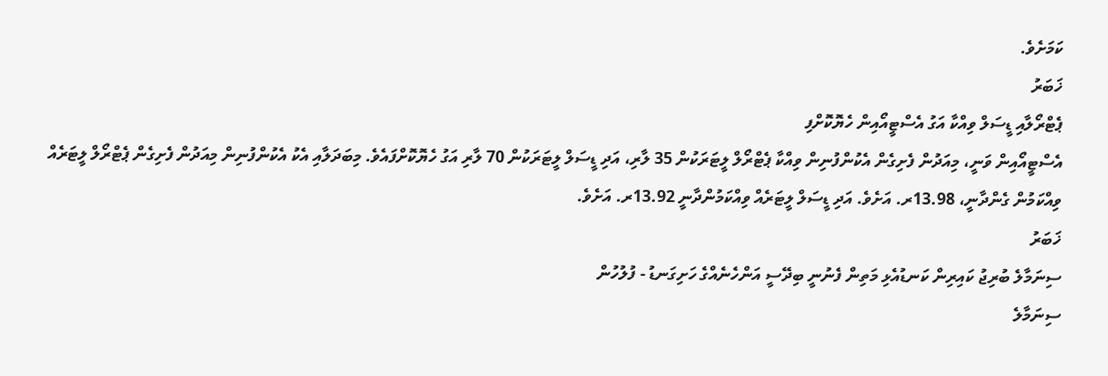ކަމަށެވެ.
ޚަބަރު
ޕެޓްރޯލާއި ޑީސަލް ވިއްކާ އަގު އެސްޓީއޯއިން ހެޔޮކޮށްފި
އެސްޓީއޯއިން ވަނީ، މިއަދުން ފެށިގެން އެކުންފުނިން ވިއްކާ ޕެޓްރޯލް ލީޓަރަކުން 35 ލާރި، އަދި ޑީސަލް ލީޓަރަކުން 70 ލާރި އަގު ހެޔޮކޮށްފައެވެ. މިބަދަލާއި އެކު އެކުންފުނިން މިއަދުން ފެށިގެން ޕެޓްރޯލް ލީޓަރެއް ވިއްކަމުން ގެންދާނީ، 13.98ރ. އަށެވެ. އަދި ޑީސަލް ލީޓަރެއް ވިއްކަމުންދާނީ 13.92ރ. އަށެވެ.
ޚަބަރު
ސިނަމާލެ ބުރިޖު ކައިރިން ކަނޑުއެޅި މަތިން ފެނުނީ ބިދޭސީ އަންހެނެއްގެ ހަށިގަނޑު - ފުލުހުން
ސިނަމާލެ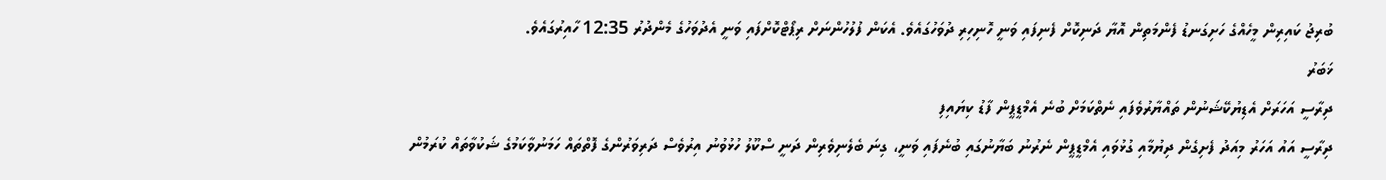ބުރިޖު ކައިރިން މީހެއްގެ ހަށިގަނޑު ފެންމަތިން އޮޔާ ދަނިކޮށް ފެނިފައި ވަނީ ހޮނިހިރި ދުވަހުގައެވެ. އެކަން ފުލުހުންނަށް ރިޕޯޓްކޮށްފައި ވަނީ އެދުވަހުގެ މެންދުރު 12:35 ހާއިރުގައެވެ.
ޚަބަރު
ދިރާސީ އަހަރަށް އެޑިޔުކޭޝަނުން ތައްޔާރުވެފައި ނެތްކަމަށް ބުނެ އެމްޑީޕީން ފާޑު ކިޔައިފި
ދިރާސީ އައު އަހަރު މިއަދު ފެށިގެން ދިޔުމާއި ގުޅުވައި އެމްޑީޕީން ނެރުނު ބަޔާނުގައި ބުނެފައި ވަނީ، ގިނަ ބެލެނިވެރިން ދަނީ ސްކޫލު ހުޅުވުނު އިރުވެސް ދަރިވަރުންގެ ފޮތްތައް ހަމަނުވާކަމުގެ ޝަކުވާތައް ކުރަމުން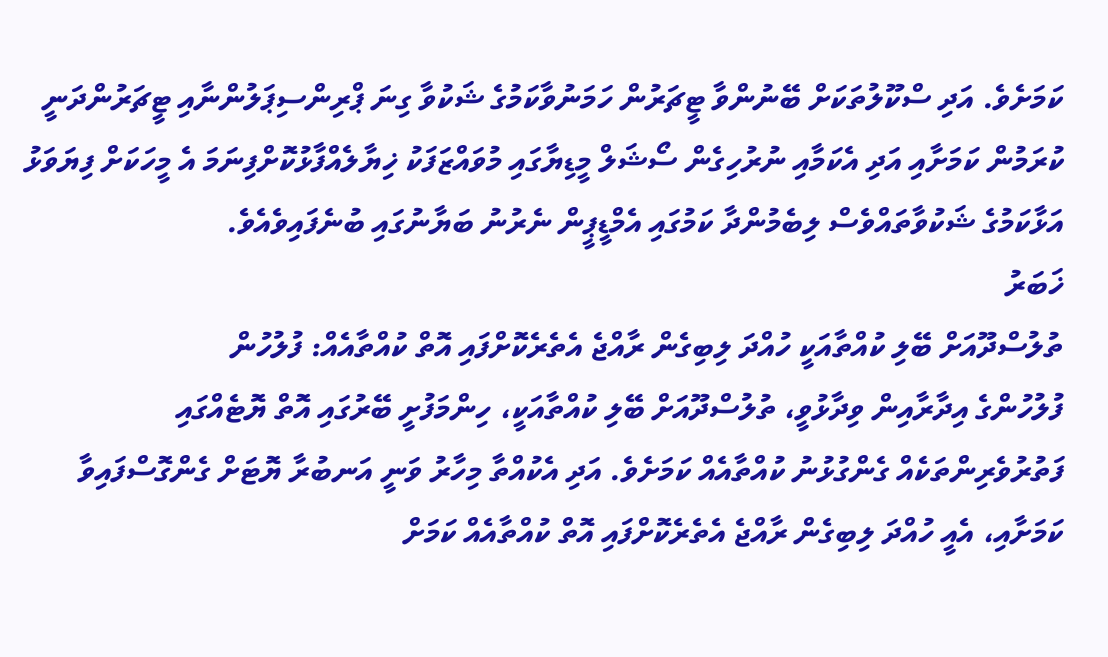ކަމަށެވެ. އަދި ސްކޫލުތަކަށް ބޭނުންވާ ޓީޗަރުން ހަމަނުވާކަމުގެ ޝަކުވާ ގިނަ ޕްރިންސިޕަލުންނާއި ޓީޗަރުންދަނީ ކުރަމުން ކަމަށާއި އަދި އެކަމާއި ނުރުހިގެން ސޯޝަލް މީޑިޔާގައި މުވައްޒަފަކު ޚިޔާލެއްފާޅުކޮށްފިނަމަ އެ މީހަކަށް ފިޔަވަޅު އަޅާކަމުގެ ޝަކުވާތައްވެސް ލިބެމުންދާ ކަމުގައި އެމްޑީޕީން ނެރުނު ބަޔާނުގައި ބުނެފައިވެއެވެ.
ޚަބަރު
ތުލުސްދޫއަށް ބޭލި ކުއްތާއަކީ ހުއްދަ ލިބިގެން ރާއްޖެ އެތެރެކޮށްފައި އޮތް ކުއްތާއެއް: ފުލުހުން
ފުލުހުންގެ އިދާރާއިން ވިދާޅުވީ، ތުލުސްދޫއަށް ބޭލި ކުއްތާއަކީ، ހިންމަފުށީ ބޭރުގައި އޮތް ޔޮޓެއްގައި ފަތުރުވެރިންތަކެއް ގެންގުޅުނު ކުއްތާއެއް ކަމަށެވެ. އަދި އެކުއްތާ މިހާރު ވަނީ އަނބުރާ ޔޮޓަށް ގެންގޮސްފައިވާ ކަމަށާއި، އެއީ ހުއްދަ ލިބިގެން ރާއްޖެ އެތެރެކޮށްފައި އޮތް ކުއްތާއެއް ކަމަށް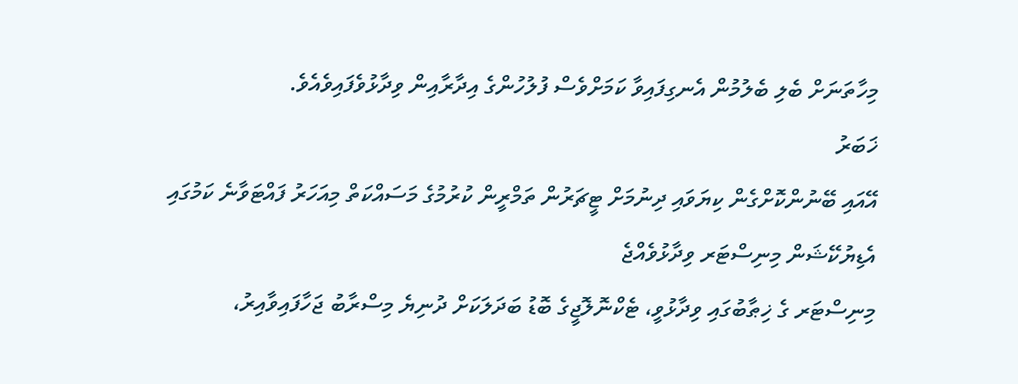މިހާތަނަށް ބެލި ބެލުމުން އެނގިފައިވާ ކަމަށްވެސް ފުލުހުންގެ އިދާރާއިން ވިދާޅުވެފައިވެއެވެ.
ޚަބަރު
އޭއައި ބޭނުންކޮށްގެން ކިޔަވައި ދިނުމަށް ޓީޗަރުން ތަމްރީން ކުރުމުގެ މަސައްކަތް މިއަހަރު ފައްޓަވާނެ ކަމުގައި އެޑިޔުކޭޝަން މިނިސްޓަރ ވިދާޅުވެއްޖެ
މިނިސްޓަރ ގެ ޚިޠާބުގައި ވިދާޅުވީ، ޓެކްނޮލޮޖީގެ ބޮޑު ބަދަލަކަށް ދުނިޔެ މިސްރާބު ޖަހާފައިވާއިރު،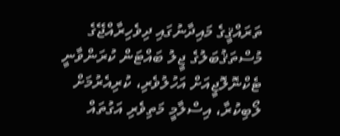ތަރައްޤީގެ މައިދާނުގައި ދިވެހިރާއްޖޭގެ މުސްތަޤުބަލުގެ ޖީލު ބައްޓަން ކުރަންވާނީ ޓެކްނޮލޮޖީއަށް އަހުލުވެރި، ކުރިއެރުމަށް ލޯބިކުރާ، އިސްލާމީ މަތިވެރި އަގުތައް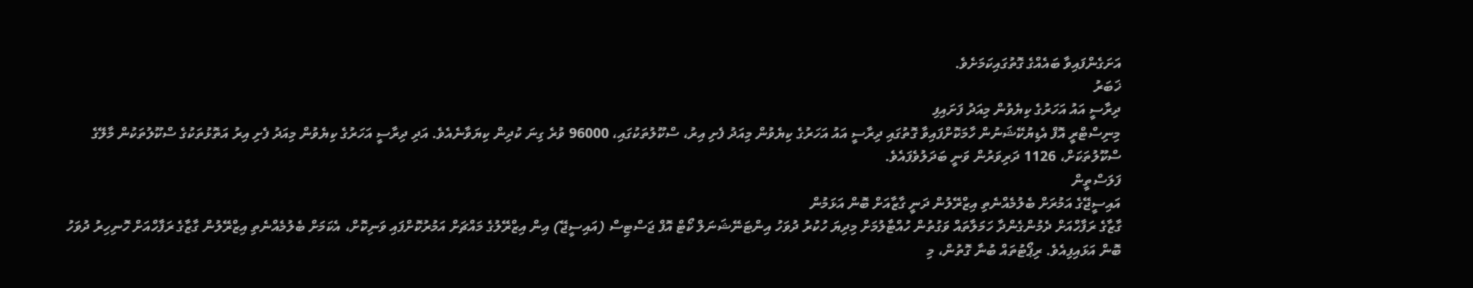އަށަގެންފައިވާ ބައެއްގެ ގޮތުގައިކަމަށެވެ.
ޚަބަރު
ދިރާސީ އައު އަހަރުގެ ކިޔެވުން މިއަދު ފަށައިފި
މިނިސްޓްރީ އޮފް އެޑިޔުކޭޝަނުން ހާމަކޮށްފައިވާ ގޮތުގައި ދިރާސީ އައު އަހަރުގެ ކިޔެވުން މިއަދު ފެށި އިރު، ސްކޫލުތަކުގައި، 96000 ވުރެ ގިނަ ކުދިން ކިޔަވާނެއެވެ. އަދި ދިރާސީ އަހަރުގެ ކިޔެވުން މިއަދު ފެށި އިރު އަތޮޅުތަކުގެ ސްކޫލުތަކުން މާލޭގެ ސްކޫލުތަކަށް، 1126 ދަރިވަރުން ވަނީ ބަދަލުވެފައެވެ.
ފަލަސްތީން
އައިސީޖޭގެ އަމުރަށް ބެލުމެއްނެތި އިޒްރޭލުން ދަނީ ގާޒާއަށް ބޮން އަޅަމުން
ގާޒާގެ ރަފާހްއަށް ދެމުންގެންދާ ހަމަލާތައް ވަގުތުން ހުއްޓާލުމަށް މިދިޔަ ހުކުރު ދުވަހު އިންޓަނޭޝަނަލް ކޯޓް އޮފް ޖަސްޓިސް (އައިސީޖޭ) އިން އިޒްރޭލުގެ މައްޗަށް އަމުރުކޮށްފައި ވަނިކޮށް، އެކަމަށް ބެލުމެއްނެތި އިޒްރޭލުން ގާޒާގެ ރަފާހްއަށް ހޮނިހިރު ދުވަހު ބޮން އަޅައިފިއެވެ. ރިޕޯޓުތައް ބުނާ ގޮތުން، މި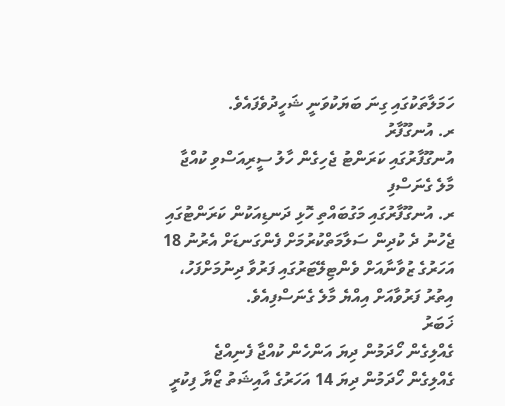ހަމަލާތަކުގައި ގިނަ ބަޔަކުވަނީ ޝަހީދުވެފައެވެ.
ރ. އުނގޫފާރު
އުނގޫފާރުގައި ކަރަންޓު ޖެހިގެން ހާލު ސީރިއަސްވި ކުއްޖާ މާލެ ގެނަސްފި
ރ. އުނގޫފާރުގައި މަގުބައްތި ހޮޅި ދަނޑިއަކުން ކަރަންޓުގައި ޖެހުނު ދެ ކުދިން ސަލާމަތްކުރުމަށް ފެންގަނޑަށް އެރުނު 18 އަހަރުގެ ޒުވާނާއަށް ވެންޓިލޭޓަރުގައި ފަރުވާ ދިނުމަށްފަހު، އިތުރު ފަރުވާއަށް އިއްޔެ މާލެ ގެނަސްފިއެވެ.
ޚަބަރު
ގެއްލިގެން ހޯދަމުން ދިޔަ އަންހެން ކުއްޖާ ފެނިއްޖެ
ގެއްލިގެން ހޯދަމުން ދިޔަ 14 އަހަރުގެ އާއިޝަތު ޒޯޔާ ފިކުރީ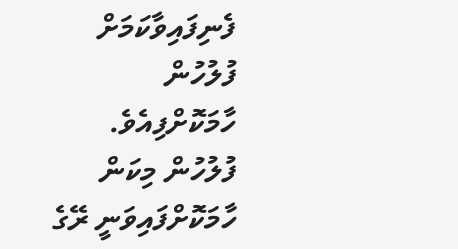ފެނިފައިވާކަމަށް ފުލުހުން ހާމަކޮށްފިއެވެ. ފުލުހުން މިކަން ހާމަކޮށްފައިވަނީ ރޭގެ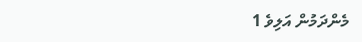މެންދަމުން އަލިވެ 1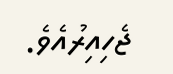ޖެހިއިރުއެވެ.